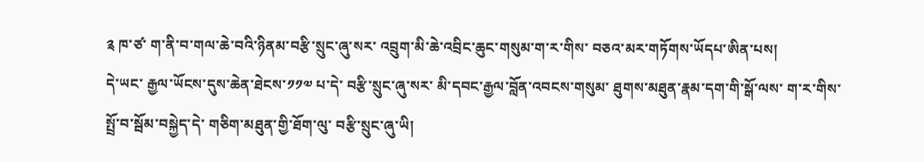༉ ཁ་ཙ་ ག་ནི་བ་གལ་ཆེ་བའི་ཉིནམ་བརྩི་སྲུང་ཞུ་སར་ འབྲུག་མི་ཆེ་འབྲིང་ཆུང་གསུམ་ག་ར་གིས་ བཅའ་མར་གཏོགས་ཡོདཔ་ཨིན་པས།
དེ་ཡང་ རྒྱལ་ཡོངས་དུས་ཆེན་ཐེངས་༡༡༧ པ་དེ་ བརྩི་སྲུང་ཞུ་སར་ མི་དབང་རྒྱལ་བློན་འབངས་གསུམ་ ཐུགས་མཐུན་རྣམ་དག་གི་སྒོ་ལས་ ག་ར་གིས་ སྤྲོ་བ་སྦོམ་བསྐྱེད་དེ་ གཅིག་མཐུན་གྱི་ཐོག་ལུ་ བརྩི་སྲུང་ཞུ་ཡི།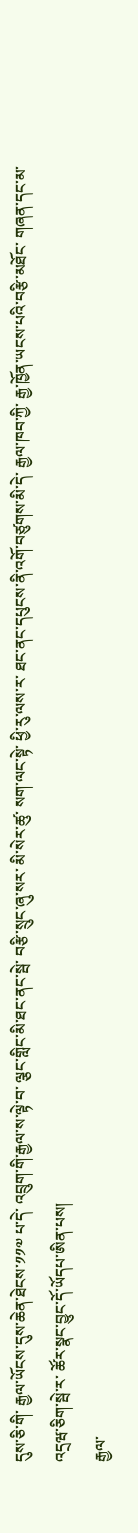དུས་ཅི་གི་ རྒྱལ་ཡོངས་དུས་ཆེན་ཐེངས་༡༡༧ པ་དེ་ འབྲུག་གི་རྒྱལ་ས་ལྟེ་བ་ ལྕང་གླིང་མི་ཐང་ནང་སྦེ་ བརྩི་སྲུང་ཞུ་སར་ མི་སེར་ཚུ་ སག་ལང་སྟེ་ ཕྱི་རུ་ལས་ར་ ཐང་ནང་དཔུངས་ནི་འགོ་བཙུགས་མི་དེ་ རྒྱལ་ཁབ་ཀྱི་ རྒྱ་ཁྱོན་ཡངས་པའི་བརྩི་མཐོང་ གཞན་དང་མ་འདྲཝ་ཅིག་སྦེ་ར་ ཚོར་སྣང་བྱུང་དོ་ཡོདཔ་ཨིན་པས།
རྒྱལ་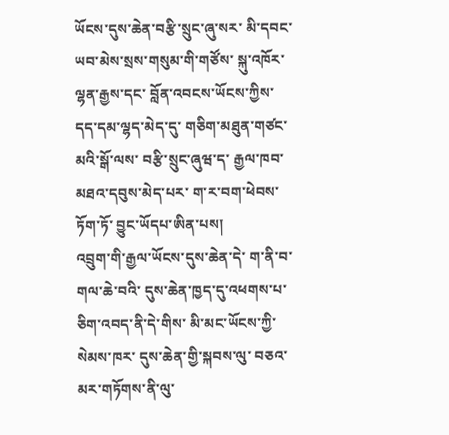ཡོངས་དུས་ཆེན་བརྩི་སྲུང་ཞུ་སར་ མི་དབང་ཡབ་མེས་སྲས་གསུམ་གི་གཙོས་ སྐུ་འཁོར་ལྷན་རྒྱས་དང་ བློན་འབངས་ཡོངས་ཀྱིས་ དད་དམ་ལྷད་མེད་དུ་ གཅིག་མཐུན་གཙང་མའི་སྒོ་ལས་ བརྩི་སྲུང་ཞུཝ་ད་ རྒྱལ་ཁབ་མཐའ་དབུས་མེད་པར་ ག་ར་བག་ཕེབས་ཏོག་ཏོ་ བྱུང་ཡོདཔ་ཨིན་པས།
འབྲུག་གི་རྒྱལ་ཡོངས་དུས་ཆེན་དེ་ ག་ནི་བ་གལ་ཆེ་བའི་ དུས་ཆེན་ཁྱད་དུ་འཕགས་པ་ཅིག་འབད་ནི་དེ་གིས་ མི་མང་ཡོངས་ཀྱི་སེམས་ཁར་ དུས་ཆེན་གྱི་སྐབས་ལུ་ བཅའ་མར་གཏོགས་ནི་ལུ་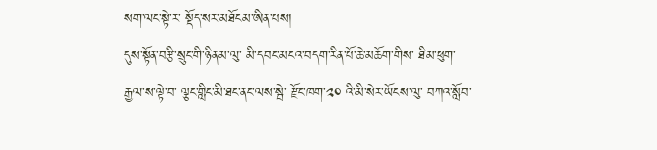སག་ལང་སྟེ་ར་ སྡོད་སར་མཐོངམ་ཨིན་པས།
དུས་སྟོན་བརྩི་སྲུང་གི་ཉིནམ་ལུ་ མི་དབང་མངའ་བདག་རིན་པོ་ཆེ་མཆོག་གིས་ ཐིམ་ཕུག་རྒྱལ་ས་ལྟེ་བ་ ལྕང་གླིང་མི་ཐང་ནང་ལས་སྦེ་ རྫོང་ཁག་༢༠ འི་མི་སེར་ཡོངས་ལུ་ བཀའ་སློབ་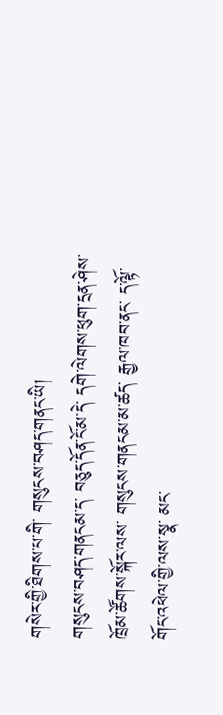གསེར་གྱི་ཐིགས་པ་གི་ གསུངས་བཤད་གནང་ཡི།
གསུངས་བཤད་གནངམ་ད་ བཅུད་དོན་ངོ་མ་དེ་ དགེ་ལེགས་ཕུག་དྲན་ཤེས་ཁྲོམ་ཚོགས་སྐོར་ལས་ གསུངས་གནངམ་མ་ཚད་ རྒྱལ་ཁབ་ནང་ ད་ལྟོ་ གོང་འཕེལ་གྱི་ལས་སྣ་ མང་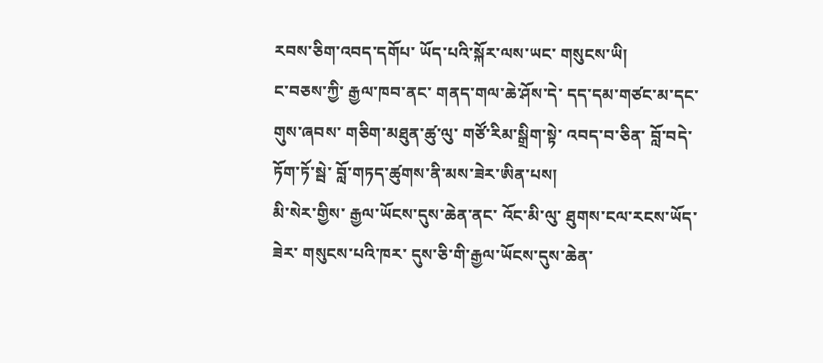རབས་ཅིག་འབད་དགོཔ་ ཡོད་པའི་སྐོར་ལས་ཡང་ གསུངས་ཡི།
ང་བཅས་ཀྱི་ རྒྱལ་ཁབ་ནང་ གནད་གལ་ཆེ་ཤོས་དེ་ དད་དམ་གཙང་མ་དང་ གུས་ཞབས་ གཅིག་མཐུན་ཚུ་ལུ་ གཙོ་རིམ་སྒྲིག་སྟེ་ འབད་བ་ཅིན་ བློ་བདེ་ཏོག་ཏོ་སྦེ་ བློ་གཏད་ཚུགས་ནི་མས་ཟེར་ཨིན་པས།
མི་སེར་གྱིས་ རྒྱལ་ཡོངས་དུས་ཆེན་ནང་ འོང་མི་ལུ་ ཐུགས་ངལ་རངས་ཡོད་ཟེར་ གསུངས་པའི་ཁར་ དུས་ཅི་གི་རྒྱལ་ཡོངས་དུས་ཆེན་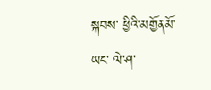སྐབས་ ཕྱིའི་མགྱོནམོ་ཡང་ ལེ་ཤ་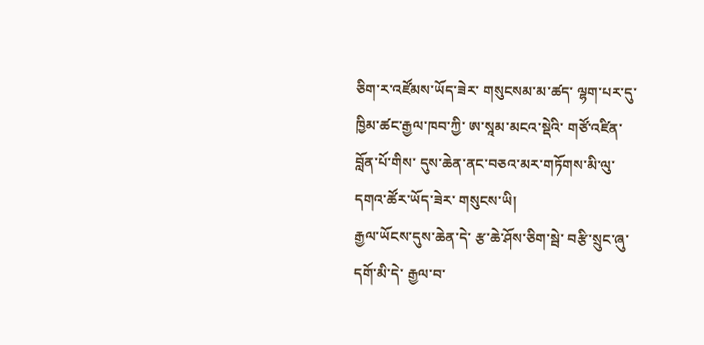ཅིག་ར་འཛོམས་ཡོད་ཟེར་ གསུངསམ་མ་ཚད་ ལྷག་པར་དུ་ ཁྱིམ་ཚང་རྒྱལ་ཁབ་ཀྱི་ ཨ་སཱམ་མངའ་སྡེའི་ གཙོ་འཛིན་བློན་པོ་གིས་ དུས་ཆེན་ནང་བཅའ་མར་གཏོགས་མི་ལུ་ དགའ་ཚོར་ཡོད་ཟེར་ གསུངས་ཡི།
རྒྱལ་ཡོངས་དུས་ཆེན་དེ་ རྩ་ཆེ་ཤོས་ཅིག་སྦེ་ བརྩི་སྲུང་ཞུ་དགོ་མི་དེ་ རྒྱལ་བ་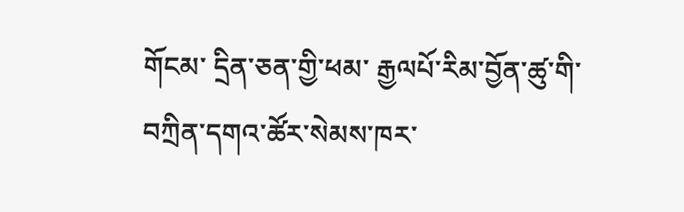གོངམ་ དྲིན་ཅན་གྱི་ཕམ་ རྒྱལཔོ་རིམ་བྱོན་ཚུ་གི་ བཀྲིན་དགའ་ཚོར་སེམས་ཁར་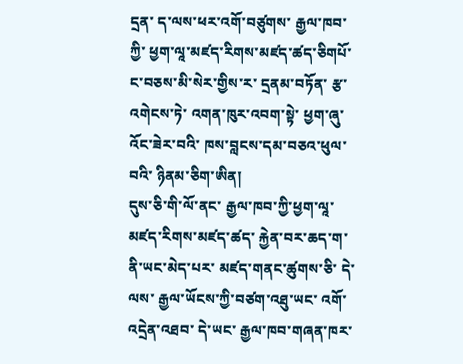དྲན་ ད་ལས་ཕར་འགོ་བཙུགས་ རྒྱལ་ཁབ་ཀྱི་ ཕྱག་ལཱ་མཛད་རིགས་མཛད་ཚད་ཅིགཔོ་ ང་བཅས་མི་སེར་གྱིས་ར་ དྲནམ་བཏོན་ རྩ་འགེངས་ཏེ་ འགན་ཁུར་འབག་སྟེ་ ཕྱག་ཞུ་འོང་ཟེར་བའི་ ཁས་བླངས་དམ་བཅའ་ཕུལ་བའི་ ཉིནམ་ཅིག་ཨིན།
དུས་ཅི་གི་ལོ་ནང་ རྒྱལ་ཁབ་ཀྱི་ཕྱག་ལཱ་མཛད་རིགས་མཛད་ཚད་ རྐྱེན་བར་ཆད་ག་ནི་ཡང་མེད་པར་ མཛད་གནང་ཚུགས་ཅི་ དེ་ལས་ རྒྱལ་ཡོངས་ཀྱི་བཙག་འཐུ་ཡང་ འགོ་འདྲེན་འཐབ་ དེ་ཡང་ རྒྱལ་ཁབ་གཞན་ཁར་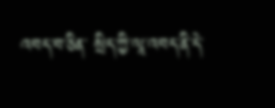འབད་བ་ཅིན་ སྲིད་ཀྱི་ལཱ་འབད་ནི་དེ་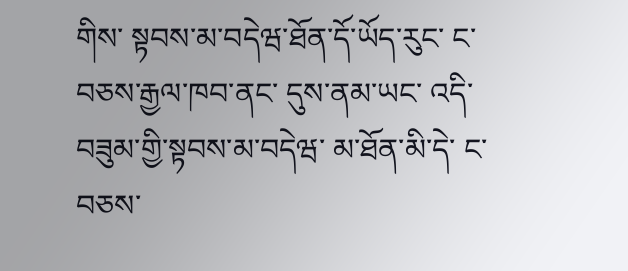གིས་ སྟབས་མ་བདེཝ་ཐོན་དོ་ཡོད་རུང་ ང་བཅས་རྒྱལ་ཁབ་ནང་ དུས་ནམ་ཡང་ འདི་བཟུམ་གྱི་སྟབས་མ་བདེཝ་ མ་ཐོན་མི་དེ་ ང་བཅས་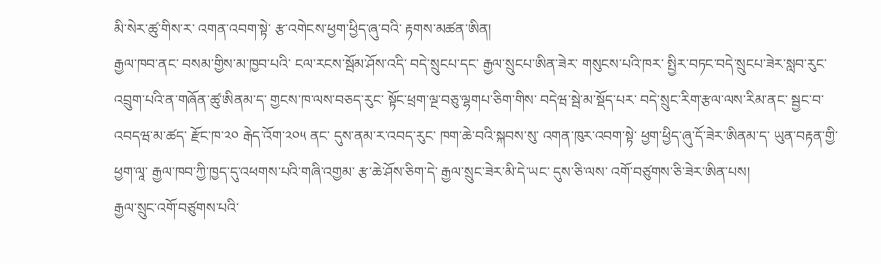མི་སེར་ཚུ་གིས་ར་ འགན་འབག་སྟེ་ རྩ་འགེངས་ཕྱག་ཕྱིད་ཞུ་བའི་ རྟགས་མཚན་ཨིན།
རྒྱལ་ཁབ་ནང་ བསམ་གྱིས་མ་ཁྱབ་པའི་ ངལ་རངས་སྦོམ་ཤོས་འདི་ བདེ་སྲུངཔ་དང་ རྒྱལ་སྲུངཔ་ཨིན་ཟེར་ གསུངས་པའི་ཁར་ སྤྱིར་བཏང་བདེ་སྲུངཔ་ཟེར་སླབ་རུང་ འབྲུག་པའི་ན་གཞོན་ཚུ་ཨིནམ་ད་ གྱངས་ཁ་ལས་བཅད་རུང་ སྟོང་ཕྲག་ལྔ་བཅུ་ལྷགཔ་ཅིག་གིས་ བདེཝ་སྦེ་མ་སྡོད་པར་ བདེ་སྲུང་རིག་རྩལ་ལས་རིམ་ནང་ སྦྱང་བ་འབདཝ་མ་ཚད་ རྫོང་ཁ་༢༠ རྒེད་འོག་༢༠༥ ནང་ དུས་ནམ་ར་འབད་རུང་ ཁག་ཆེ་བའི་སྐབས་སུ་ འགན་ཁུར་འབག་སྟེ་ ཕྱག་ཕྱིད་ཞུ་དོ་ཟེར་ཨིནམ་ད་ ཡུན་བརྟན་གྱི་ཕྱག་ལཱ་ རྒྱལ་ཁབ་ཀྱི་ཁྱད་དུ་འཕགས་པའི་གཞི་འགྱམ་ རྩ་ཆེ་ཤོས་ཅིག་དེ་ རྒྱལ་སྲུང་ཟེར་མི་དེ་ཡང་ དུས་ཅི་ལས་ འགོ་བཙུགས་ཅི་ཟེར་ཨིན་པས།
རྒྱལ་སྲུང་འགོ་བཙུགས་པའི་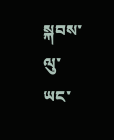སྐབས་ལུ་ཡང་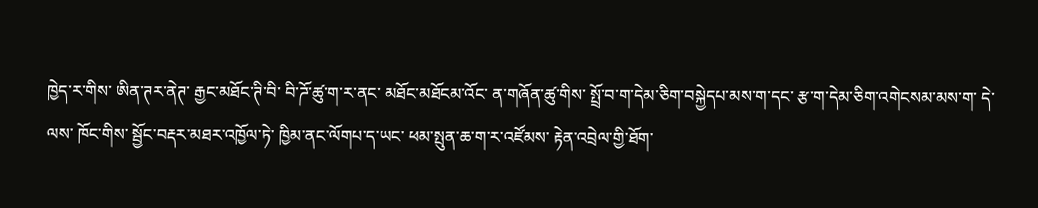ཁྱེད་ར་གིས་ ཨིན་ཊར་ནེཊ་ རྒྱང་མཐོང་ཊི་བི་ བི་ཌོ་ཚུ་ག་ར་ནང་ མཐོང་མཐོངམ་འོང་ ན་གཞོན་ཚུ་གིས་ སྤྲོ་བ་ག་དེམ་ཅིག་བསྐྱེདཔ་མས་ག་དང་ རྩ་ག་དེམ་ཅིག་འགེངསམ་མས་ག་ དེ་ལས་ ཁོང་གིས་ སྦྱོང་བརྡར་མཐར་འཁྱོལ་ཏེ་ ཁྱིམ་ནང་ལོགཔ་ད་ཡང་ ཕམ་སྤུན་ཆ་ག་ར་འཛོམས་ རྟེན་འབྲེལ་གྱི་ཐོག་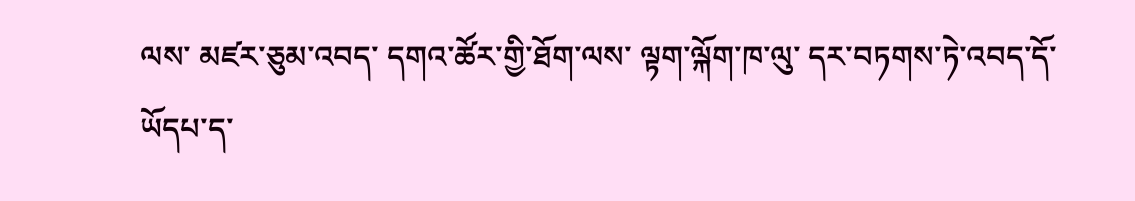ལས་ མཛར་ཅུམ་འབད་ དགའ་ཚོར་གྱི་ཐོག་ལས་ ལྟག་ལྐོག་ཁ་ལུ་ དར་བཏགས་ཏེ་འབད་དོ་ཡོདཔ་ད་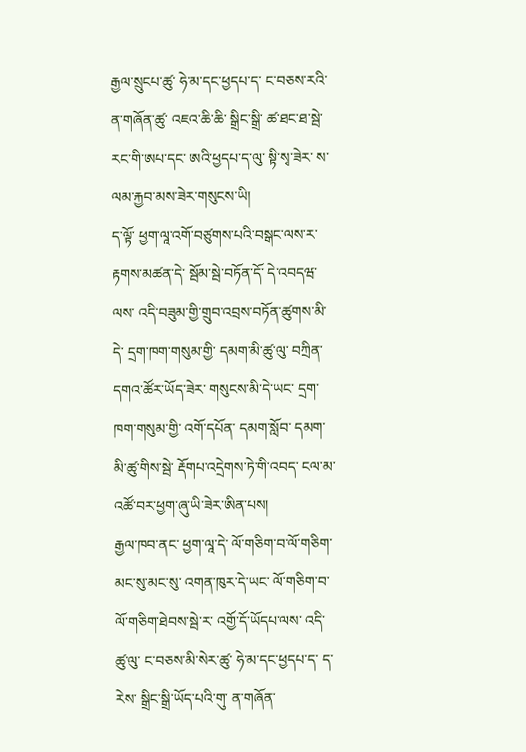རྒྱལ་སྲུངཔ་ཚུ་ ཧེ་མ་དང་ཕྱདཔ་ད་ ང་བཅས་རའི་ན་གཞོན་ཚུ་ འཇའ་ཆི་ཆི་ སྒྲིང་སྒྲི་ ཚ་ཐང་ཐ་སྦེ་ རང་གི་ཨཔ་དང་ ཨའི་ཕྱདཔ་ད་ལུ་ སྟི་སྭ་ཟེར་ ས་ལམ་རྐྱབ་མས་ཟེར་གསུངས་ཡི།
ད་ལྟོ་ ཕྱག་ལཱ་འགོ་བཙུགས་པའི་བསྒང་ལས་ར་ རྟགས་མཚན་དེ་ སྦོམ་སྦེ་བཏོན་དོ་ དེ་འབདཝ་ལས་ འདི་བཟུམ་གྱི་གྲུབ་འབྲས་བཏོན་ཚུགས་མི་དེ་ དྲག་ཁག་གསུམ་གྱི་ དམག་མི་ཚུ་ལུ་ བཀྲིན་དགའ་ཚོར་ཡོད་ཟེར་ གསུངས་མི་དེ་ཡང་ དྲག་ཁག་གསུམ་གྱི་ འགོ་དཔོན་ དམག་སློབ་ དམག་མི་ཚུ་གིས་སྦེ་ རྡོགཔ་འདྲེགས་ཏེ་གི་འབད་ ངལ་མ་འཚོ་བར་ཕྱག་ཞུ་ཡི་ཟེར་ཨིན་པས།
རྒྱལ་ཁབ་ནང་ ཕྱག་ལཱ་དེ་ ལོ་གཅིག་བ་ལོ་གཅིག་ མང་སུ་མང་སུ་ འགན་ཁུར་དེ་ཡང་ ལོ་གཅིག་བ་ལོ་གཅིག་ཐེབས་སྦེ་ར་ འགྱོ་དོ་ཡོདཔ་ལས་ འདི་ཚུ་ལུ་ ང་བཅས་མི་སེར་ཚུ་ ཧེ་མ་དང་ཕྱདཔ་ད་ ད་རེས་ སྒྲིང་སྒྲི་ཡོད་པའི་གུ་ ན་གཞོན་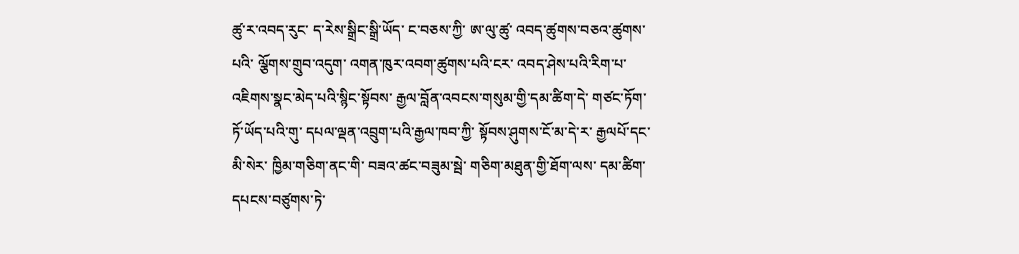ཚུ་ར་འབད་རུང་ ད་རེས་སྒྲིང་སྒྲི་ཡོད་ ང་བཅས་ཀྱི་ ཨ་ལུ་ཚུ་ འབད་ཚུགས་བཅའ་ཚུགས་པའི་ ལྕོགས་གྲུབ་འདུག་ འགན་ཁུར་འབག་ཚུགས་པའི་ངར་ འབད་ཤེས་པའི་རིག་པ་ འཇིགས་སྣང་མེད་པའི་སྙིང་སྟོབས་ རྒྱལ་བློན་འབངས་གསུམ་གྱི་དམ་ཚིག་དེ་ གཙང་ཏོག་ཏོ་ཡོད་པའི་གུ་ དཔལ་ལྡན་འབྲུག་པའི་རྒྱལ་ཁབ་ཀྱི་ སྟོབས་ཤུགས་ངོ་མ་དེ་ར་ རྒྱལཔོ་དང་མི་སེར་ ཁྱིམ་གཅིག་ནང་གི་ བཟའ་ཚང་བཟུམ་སྦེ་ གཅིག་མཐུན་གྱི་ཐོག་ལས་ དམ་ཚིག་དཔངས་བཙུགས་ཏེ་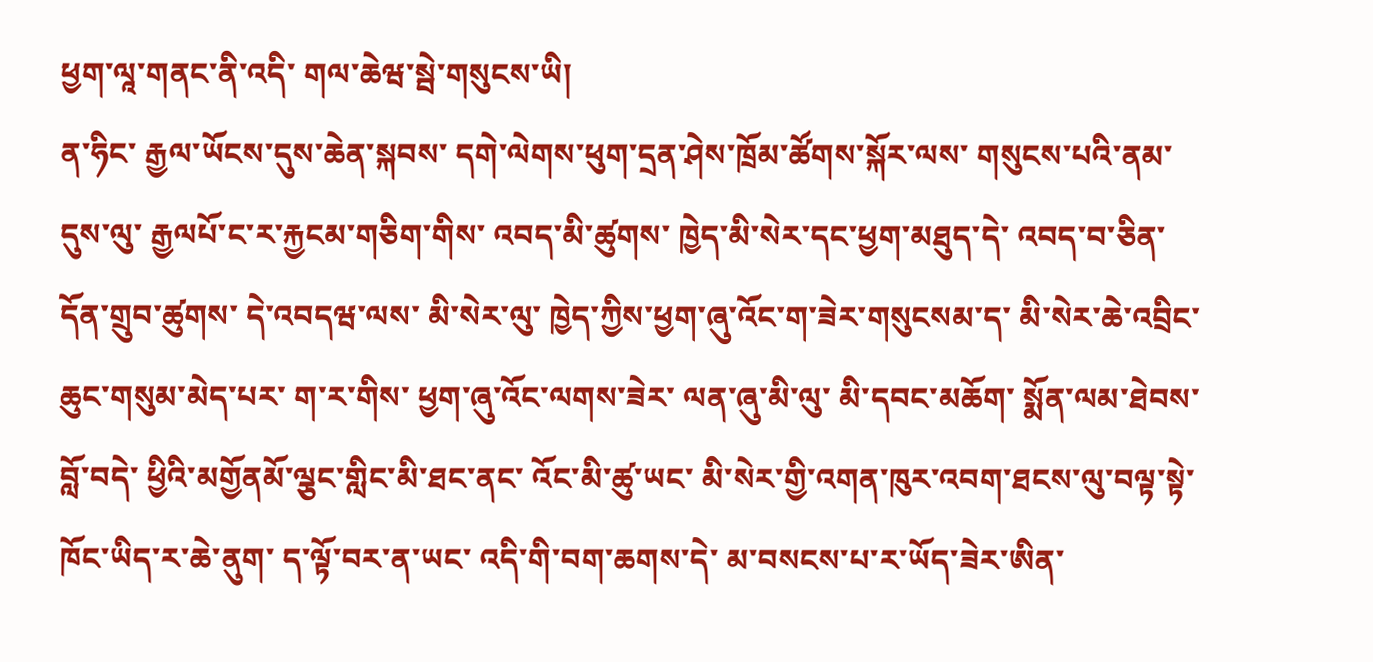ཕྱག་ལཱ་གནང་ནི་འདི་ གལ་ཆེཝ་སྦེ་གསུངས་ཡི།
ན་ཧིང་ རྒྱལ་ཡོངས་དུས་ཆེན་སྐབས་ དགེ་ལེགས་ཕུག་དྲན་ཤེས་ཁྲོམ་ཚོགས་སྐོར་ལས་ གསུངས་པའི་ནམ་དུས་ལུ་ རྒྱལཔོ་ང་ར་རྐྱངམ་གཅིག་གིས་ འབད་མི་ཚུགས་ ཁྱེད་མི་སེར་དང་ཕྱག་མཐུད་དེ་ འབད་བ་ཅིན་ དོན་གྲུབ་ཚུགས་ དེ་འབདཝ་ལས་ མི་སེར་ལུ་ ཁྱེད་ཀྱིས་ཕྱག་ཞུ་འོང་ག་ཟེར་གསུངསམ་ད་ མི་སེར་ཆེ་འབྲིང་ཆུང་གསུམ་མེད་པར་ ག་ར་གིས་ ཕྱག་ཞུ་འོང་ལགས་ཟེར་ ལན་ཞུ་མི་ལུ་ མི་དབང་མཆོག་ སྨོན་ལམ་ཐེབས་ བློ་བདེ་ ཕྱིའི་མགྱོནམོ་ལྕང་གླིང་མི་ཐང་ནང་ འོང་མི་ཚུ་ཡང་ མི་སེར་གྱི་འགན་ཁུར་འབག་ཐངས་ལུ་བལྟ་སྟེ་ ཁོང་ཡིད་ར་ཆེ་ནུག་ ད་ལྟོ་བར་ན་ཡང་ འདི་གི་བག་ཆགས་དེ་ མ་བསངས་པ་ར་ཡོད་ཟེར་ཨིན་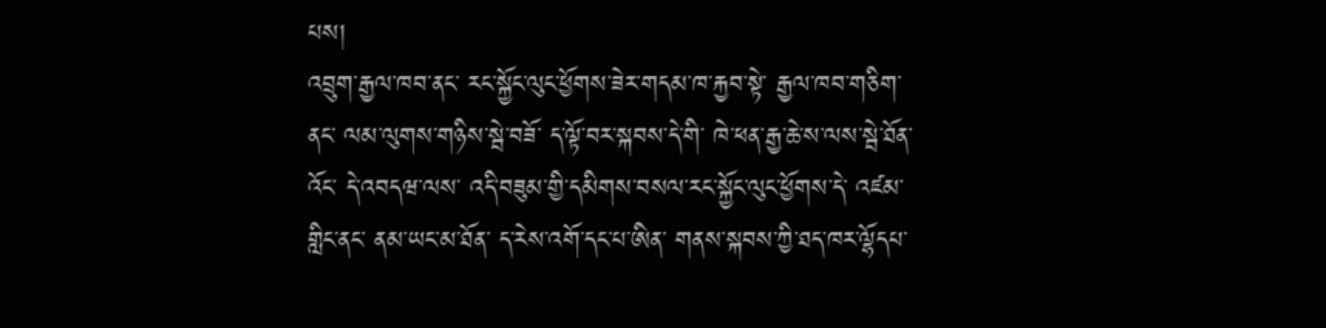པས།
འབྲུག་རྒྱལ་ཁབ་ནང་ རང་སྐྱོང་ལུང་ཕྱོགས་ཟེར་གདམ་ཁ་རྐྱབ་སྟེ་ རྒྱལ་ཁབ་གཅིག་ནང་ ལམ་ལུགས་གཉིས་སྦེ་བཟོ་ ད་ལྟོ་བར་སྐབས་དེ་གི་ ཁེ་ཕན་རྒྱ་ཆེ་ས་ལས་སྦེ་ཐོན་འོང་ དེ་འབདཝ་ལས་ འདི་བཟུམ་གྱི་དམིགས་བསལ་རང་སྐྱོང་ལུང་ཕྱོགས་དེ་ འཛམ་གླིང་ནང་ ནམ་ཡང་མ་ཐོན་ ད་རེས་འགོ་དང་པ་ཨིན་ གནས་སྐབས་ཀྱི་ཐད་ཁར་ལྷོདཔ་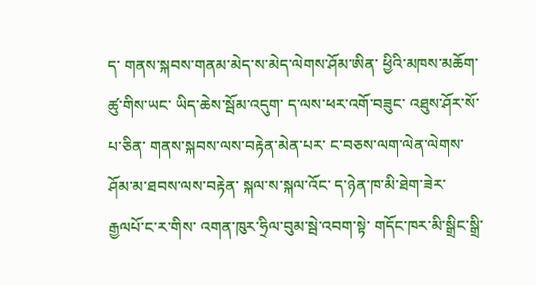ད་ གནས་སྐབས་གནམ་མེད་ས་མེད་ལེགས་ཤོམ་ཨིན་ ཕྱིའི་མཁས་མཆོག་ཚུ་གིས་ཡང་ ཡིད་ཆེས་སྦོམ་འདུག་ ད་ལས་ཕར་འགོ་བཟུང་ འཐུས་ཤོར་སོ་པ་ཅིན་ གནས་སྐབས་ལས་བརྟེན་མེན་པར་ ང་བཅས་ལག་ལེན་ལེགས་ཤོམ་མ་ཐབས་ལས་བརྟེན་ སྐལ་ས་སྐལ་འོང་ ད་ཉེན་ཁ་མི་ཐེག་ཟེར་ རྒྱལཔོ་ང་ར་གིས་ འགན་ཁུར་ཧྲིལ་བུམ་སྦེ་འབག་སྟེ་ གདོང་ཁར་མི་སྒྲིང་སྒྲི་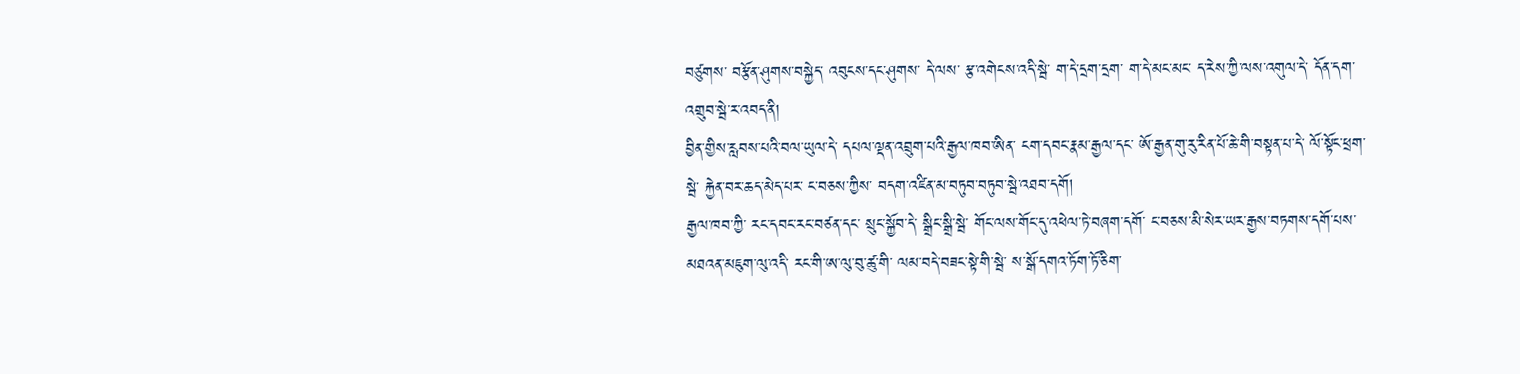བཙུགས་ བརྩོན་ཤུགས་བསྐྱེད་ འབུངས་དང་ཤུགས་ དེ་ལས་ རྩ་འགེངས་འདི་སྦེ་ ག་དེ་དྲག་དྲག་ ག་དེ་མང་མང་ ད་རེས་ཀྱི་ལས་འགུལ་དེ་ དོན་དག་འགྲུབ་སྦེ་ར་འབད་ནི།
བྱིན་གྱིས་རླབས་པའི་བལ་ཡུལ་དེ་ དཔལ་ལྡན་འབྲུག་པའི་རྒྱལ་ཁབ་ཨིན་ ངག་དབང་རྣམ་རྒྱལ་དང་ ཨོ་རྒྱན་གུ་རུ་རིན་པོ་ཆེ་གི་བསྟན་པ་དེ་ ལོ་སྟོང་ཕྲག་སྦེ་ རྐྱེན་བར་ཆད་མེད་པར་ ང་བཅས་ཀྱིས་ བདག་འཛིན་མ་བཏུབ་བཏུབ་སྦེ་འཐབ་དགོ།
རྒྱལ་ཁབ་ཀྱི་ རང་དབང་རང་བཙན་དང་ སྲུང་སྐྱོབ་དེ་ སྒྲིང་སྒྲི་སྦེ་ གོང་ལས་གོང་དུ་འཕེལ་ཏེ་བཞག་དགོ་ ང་བཅས་མི་སེར་ཡར་རྒྱས་བཏགས་དགོ་པས་ མཐའན་མཇུག་ལུ་འདི་ རང་གི་ཨ་ལུ་བུ་ཚུ་གི་ ལམ་བདེ་བཟང་སྟེ་གི་སྦེ་ ས་སྒོ་དགའ་ཏོག་ཏོ་ཅིག་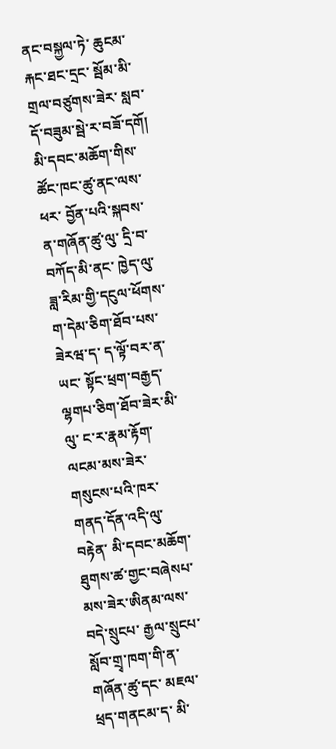ནང་བསྐྱལ་ཏེ་ ཆུངམ་རྐང་ཐང་དྲང་ སྦོམ་མི་གྲལ་བཙུགས་ཟེར་ སླབ་དོ་བཟུམ་སྦེ་ར་བཟོ་དགོ།
མི་དབང་མཆོག་གིས་ ཚོང་ཁང་ཚུ་ནང་ལས་ཕར་ བྱོན་པའི་སྐབས་ ན་གཞོན་ཚུ་ལུ་ དྲི་བ་བཀོད་མི་ནང་ ཁྱེད་ལུ་ཟླ་རིམ་གྱི་དངུལ་ཕོགས་ ག་དེམ་ཅིག་ཐོབ་པས་ཟེརཝ་ད་ ད་ལྟོ་བར་ན་ཡང་ སྟོང་ཕྲག་བརྒྱད་ལྷགཔ་ཅིག་ཐོབ་ཟེར་མི་ལུ་ ང་ར་རྣམ་རྟོག་ལངམ་མས་ཟེར་གསུངས་པའི་ཁར་ གནད་དོན་འདི་ལུ་བརྟེན་ མི་དབང་མཆོག་ ཐུགས་ཚ་གྱང་བཞེསཔ་མས་ཟེར་ཨིནམ་ལས་ བདེ་སྲུངཔ་ རྒྱལ་སྲུངཔ་ སློབ་གྲྭ་ཁག་གི་ན་གཞོན་ཚུ་དང་ མཇལ་ཕྲད་གནངམ་ད་ མི་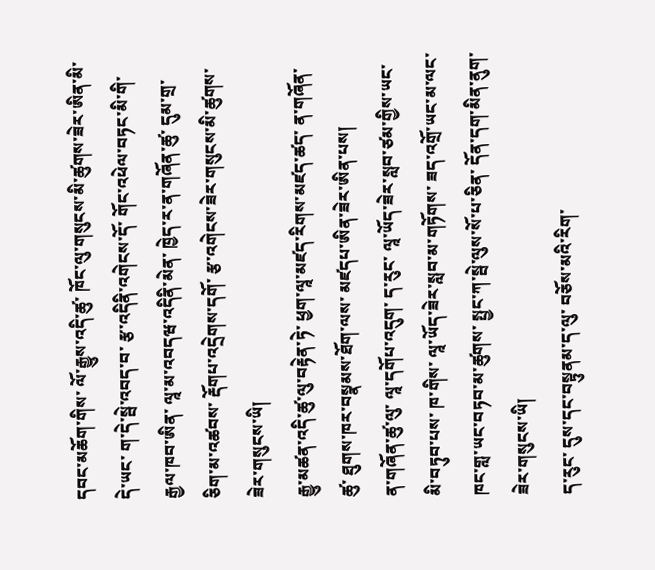དབང་མཆོག་གིས་ ལོ་རྒྱུས་འདི་ཚུ་ ཁོང་ལུ་གསུངས་མི་ཚུགས་ཟེར་ཨིན་མི་དེ་ཡང་ ག་དེ་སྦེ་འབད་བ་ རྩ་འདིནི་འགེངས་དོ་ གོང་འཕེལ་བཏང་མི་གི་རྒྱལ་ཁབ་ཨིན་ ལཱ་མ་འབདཝ་འདིནི་མེན་ ཁྱེད་ར་ན་གཞོན་ཚུ་ དུམ་གྲ་ཅིག་མ་འཚབས་ རྡོགཔ་འདྲེགས་དགོ་ རྩ་འགེངས་ཟེར་གསུངས་མི་ཚུགས་ཟེར་གསུངས་ཡི།
རྒྱུ་མཚན་འདི་ཚུ་ལུ་བརྟེན་ཏེ་ ཕྱག་ལཱ་མཛད་རིགས་མཛད་ཚད་ ན་གཞོན་ཚུ་ ཐུགས་ཁར་བསྣམས་ཐོག་ལས་ མཛདཔ་ཨིན་ཟེར་ཨིན་པས།
ན་གཞོན་ཚུ་ལུ་ ལཱ་དགོཔ་འདུག་ ད་རུང་ ལཱ་ཡོད་ཟེར་སླབ་ཙམ་གྱིས་ཡང་ མི་བཏུབ་པས་ ཁ་གིས་ ལཱ་ཡོད་ཟེར་སླབ་མ་གཏོགས་ ཟད་འགྲོ་ཡང་མ་ལང་ ཁང་གླ་ཡང་བཏབ་མ་ཚུགས་ སྤྱང་ཀ་སྦེ་ལུས་སོ་པ་ཅིན་ དོན་དག་མིན་ནུག་ཟེར་གསུངས་ཡི།
ད་རུང་ དུས་དང་བསྟུནམ་ད་ལུ་ བཅོས་མའི་རིག་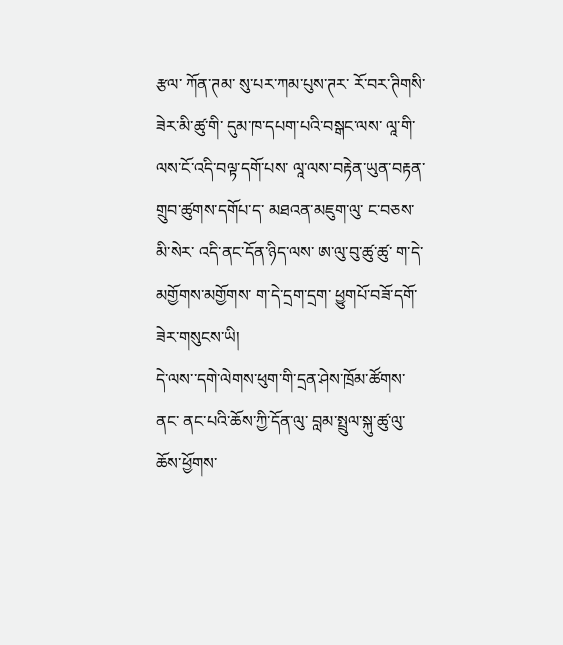རྩལ་ ཀོན་ཊམ་ སུ་པར་ཀམ་པུས་ཊར་ རོ་བར་ཊིགསི་ཟེར་མི་ཚུ་གི་ དུམ་ཁ་དཔག་པའི་བསྒང་ལས་ ལཱ་གི་ལས་ངོ་འདི་བལྟ་དགོ་པས་ ལཱ་ལས་བརྟེན་ཡུན་བརྟན་གྲུབ་ཚུགས་དགོཔ་ད་ མཐའན་མཇུག་ལུ་ ང་བཅས་མི་སེར་ འདི་ནང་དོན་ཉིད་ལས་ ཨ་ལུ་བུ་ཚུ་ཚུ་ ག་དེ་མགྱོགས་མགྱོགས་ ག་དེ་དྲག་དྲག་ ཕྱུགཔོ་བཟོ་དགོ་ཟེར་གསུངས་ཡི།
དེ་ལས་་དགེ་ལེགས་ཕུག་གི་དྲན་ཤེས་ཁྲོམ་ཚོགས་ནང་ ནང་པའི་ཆོས་ཀྱི་དོན་ལུ་ བླམ་སྤྲུལ་སྐུ་ཚུ་ལུ་ ཆོས་ཕྱོགས་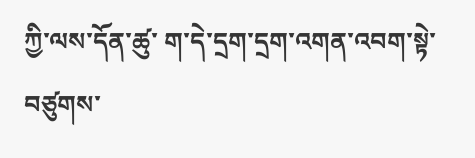ཀྱི་ལས་དོན་ཚུ་ ག་དེ་དྲག་དྲག་འགན་འབག་སྟེ་བཙུགས་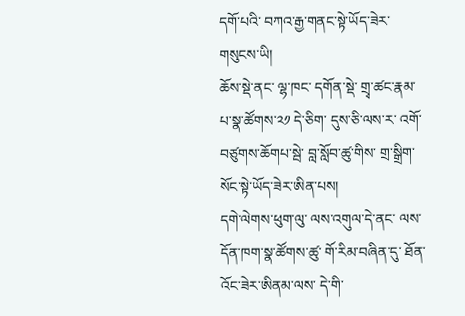དགོ་པའི་ བཀའ་རྒྱ་གནང་སྟེ་ཡོད་ཟེར་གསུངས་ཡི།
ཆོས་སྡེ་ནང་ ལྷ་ཁང་ དགོན་སྡེ་ གྲྭ་ཚང་རྣམ་པ་སྣ་ཚོགས་༢༡ དེ་ཅིག་ དུས་ཅི་ལས་ར་ འགོ་བཙུགས་ཆོགཔ་སྦེ་ བླ་སློབ་ཚུ་གིས་ གྲ་སྒྲིག་སོང་སྟེ་ཡོད་ཟེར་ཨིན་པས།
དགེ་ལེགས་ཕུག་ལུ་ ལས་འགུལ་དེ་ནང་ ལས་དོན་ཁག་སྣ་ཚོགས་ཚུ་ གོ་རིམ་བཞིན་དུ་ ཐོན་འོང་ཟེར་ཨིནམ་ལས་ དེ་གི་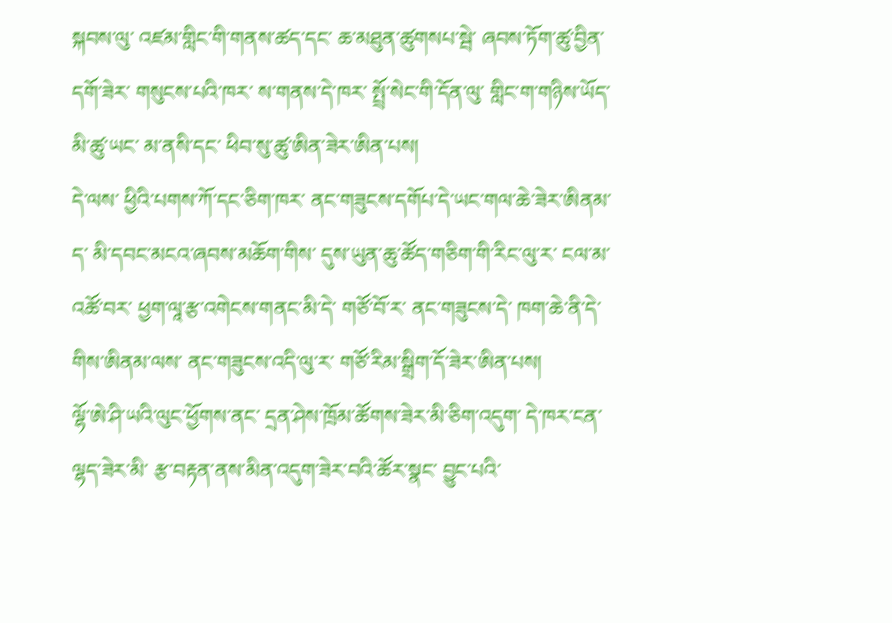སྐབས་ལུ་ འཛམ་གླིང་གི་གནས་ཚད་དང་ ཆ་མཐུན་ཚུགསཔ་སྦེ་ ཞབས་ཏོག་ཚུ་བྱིན་དགོ་ཟེར་ གསུངས་པའི་ཁར་ ས་གནས་དེ་ཁར་ སྤྲོ་སེང་གི་དོན་ལུ་ གླིང་ག་གཉིས་ཡོད་མི་ཚུ་ཡང་ མ་ནསི་དང་ ཕིབ་སུ་ཚུ་ཨིན་ཟེར་ཨིན་པས།
དེ་ལས་ ཕྱིའི་པགས་ཀོ་དང་ཅིག་ཁར་ ནང་གཟུངས་དགོཔ་དེ་ཡང་གལ་ཆེ་ཟེར་ཨིནམ་ད་ མི་དབང་མངའ་ཞབས་མཆོག་གིས་ དུས་ཡུན་ཆུ་ཚོད་གཅིག་གི་རིང་ལུ་ར་ ངལ་མ་འཚོ་བར་ ཕྱག་ལཱ་རྩ་འགེངས་གནང་མི་དེ་ གཙོ་བོ་ར་ ནང་གཟུངས་དེ་ ཁག་ཆེ་ནི་དེ་གིས་ཨིནམ་ལས་ ནང་གཟུངས་འདི་ལུ་ར་ གཙོ་རིམ་སྒྲིག་དོ་ཟེར་ཨིན་པས།
ལྷོ་ཨེ་ཤི་ཡའི་ལུང་ཕྱོགས་ནང་ དྲན་ཤེས་ཁྲོམ་ཚོགས་ཟེར་མི་ཅིག་འདུག་ དེ་ཁར་ངན་ལྷད་ཟེར་མི་ རྩ་བརྟན་ནས་མིན་འདུག་ཟེར་བའི་ཚོར་སྣང་ བྱུང་པའི་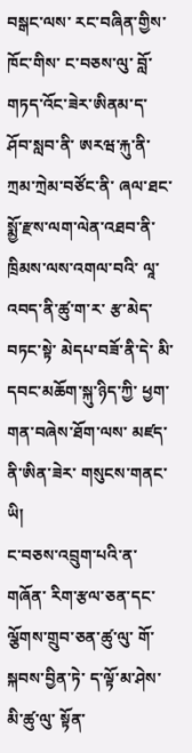བསྒང་ལས་ རང་བཞིན་གྱིས་ ཁོང་གིས་ ང་བཅས་ལུ་ བློ་གཏད་འོང་ཟེར་ཨིནམ་ད་ ཤོབ་སླབ་ནི་ ཨརཝ་རྐུ་ནི་ ཀྲམ་ཀྲེམ་བཙོང་ནི་ ཞལ་ཐང་ སྨྱོ་རྫས་ལག་ལེན་འཐབ་ནི་ ཁྲིམས་ལས་འགལ་བའི་ ལཱ་འབད་ནི་ཚུ་ག་ར་ རྩ་མེད་བཏང་སྟེ་ མེདཔ་བཟོ་ནི་དེ་ མི་དབང་མཆོག་སྐུ་ཉིད་ཀྱི་ ཕྱག་གན་བཞེས་ཐོག་ལས་ མཛད་ནི་ཨིན་ཟེར་ གསུངས་གནང་ཡི།
ང་བཅས་འབྲུག་པའི་ན་གཞོན་ རིག་རྩལ་ཅན་དང་ ལྕོགས་གྲུབ་ཅན་ཚུ་ལུ་ གོ་སྐབས་བྱིན་ཏེ་ ད་ལྟོ་མ་ཤེས་མི་ཚུ་ལུ་ སྟོན་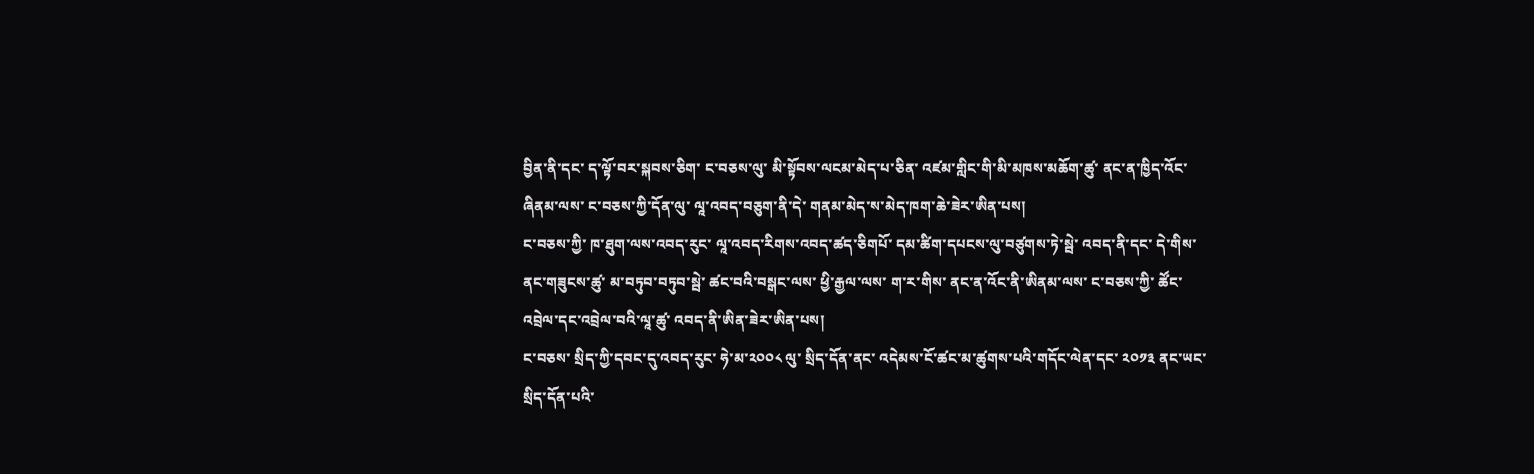བྱིན་ནི་དང་ ད་ལྟོ་བར་སྐབས་ཅིག་ ང་བཅས་ལུ་ མི་སྟོབས་ལངམ་མེད་པ་ཅིན་ འཛམ་གླིང་གི་མི་མཁས་མཆོག་ཚུ་ ནང་ན་ཁྱིད་འོང་ཞིནམ་ལས་ ང་བཅས་ཀྱི་དོན་ལུ་ ལཱ་འབད་བཅུག་ནི་དེ་ གནམ་མེད་ས་མེད་ཁག་ཆེ་ཟེར་ཨིན་པས།
ང་བཅས་ཀྱི་ ཁ་ཐུག་ལས་འབད་རུང་ ལཱ་འབད་རིགས་འབད་ཚད་ཅིགཔོ་ དམ་ཚིག་དཔངས་ལུ་བཙུགས་ཏེ་སྦེ་ འབད་ནི་དང་ དེ་གིས་ ནང་གཟུངས་ཚུ་ མ་བཏུབ་བཏུབ་སྦེ་ ཚང་བའི་བསྒང་ལས་ ཕྱི་རྒྱལ་ལས་ ག་ར་གིས་ ནང་ན་འོང་ནི་ཨིནམ་ལས་ ང་བཅས་ཀྱི་ ཚོང་འབྲེལ་དང་འབྲེལ་བའི་ལཱ་ཚུ་ འབད་ནི་ཨིན་ཟེར་ཨིན་པས།
ང་བཅས་ སྲིད་ཀྱི་དབང་དུ་འབད་རུང་ ཧེ་མ་༢༠༠༨ ལུ་ སྲིད་དོན་ནང་ འདེམས་ངོ་ཚང་མ་ཚུགས་པའི་གདོང་ལེན་དང་ ༢༠༡༣ ནང་ཡང་ སྲིད་དོན་པའི་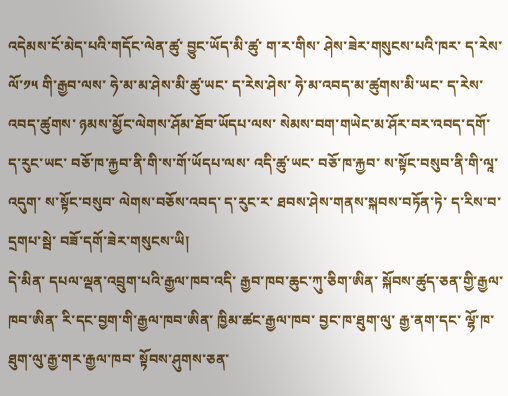འདེམས་ངོ་མེད་པའི་གདོང་ལེན་ཚུ་ བྱུང་ཡོད་མི་ཚུ་ ག་ར་གིས་ ཤེས་ཟེར་གསུངས་པའི་ཁར་ ད་རེས་ལོ་༡༥ གི་རྒྱབ་ལས་ ཧེ་མ་མ་ཤེས་མི་ཚུ་ཡང་ ད་རེས་ཤེས་ ཧེ་མ་འབད་མ་ཚུགས་མི་ཡང་ ད་རེས་འབད་ཚུགས་ ཉམས་མྱོང་ལེགས་ཤོམ་ཐོབ་ཡོདཔ་ལས་ སེམས་བག་གཡེང་མ་ཤོར་བར་འབད་དགོ་ ད་རུང་ཡང་ བཅོ་ཁ་རྐྱབ་ནི་གི་ས་གོ་ཡོདཔ་ལས་ འདི་ཚུ་ཡང་ བཅོ་ཁ་རྐྱབ་ ས་སྟོང་བསུབ་ནི་གི་ལཱ་འདུག་ ས་སྟོང་བསུབ་ ལེགས་བཅོས་འབད་ ད་རུང་ར་ ཐབས་ཤེས་གནས་སྐབས་བཏོན་ཏེ་ ད་རིས་བ་དྲགཔ་སྦེ་ བཟོ་དགོ་ཟེར་གསུངས་ཡི།
དེ་མིན་ དཔལ་ལྡན་འབྲུག་པའི་རྒྱལ་ཁབ་འདི་ རྒྱབ་ཁབ་ཆུང་ཀུ་ཅིག་ཨིན་ སྐོབས་ཚུད་ཅན་གྱི་རྒྱལ་ཁབ་ཨིན་ རི་དང་བྱག་གི་རྒྱལ་ཁབ་ཨིན་ ཁྱིམ་ཚང་རྒྱལ་ཁབ་ བྱང་ཁ་ཐུག་ལུ་ རྒྱ་ནག་དང་ ལྷོ་ཁ་ཐུག་ལུ་རྒྱ་གར་རྒྱལ་ཁབ་ སྟོབས་ཤུགས་ཅན་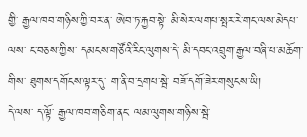གྱི་ རྒྱལ་ཁབ་གཉིས་ཀྱི་བར་ན་ ཨེབ་ཏ་རྐྱབ་སྟེ་ མི་སེར་ལགཔ་སྤར་རེ་གང་ལས་མེདཔ་ལས་ ང་བཅས་ཀྱིས་ དམངས་གཙོའི་རིང་ལུགས་དེ་ མི་དབང་འབྲུག་རྒྱལ་བཞི་པ་མཆོག་གིས་ ཐུགས་དགོངས་ལྟར་དུ་ ག་ནི་བ་དྲགཔ་སྦེ་ བཟོ་དགོ་ཟེར་གསུངས་ཡི།
དེ་ལས་ ད་ལྟོ་ རྒྱལ་ཁབ་གཅིག་ནང་ ལམ་ལུགས་གཉིས་སྦེ་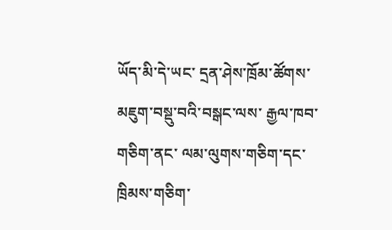ཡོད་མི་དེ་ཡང་ དྲན་ཤེས་ཁྲོམ་ཚོགས་མཇུག་བསྡུ་བའི་བསྒང་ལས་ རྒྱལ་ཁབ་གཅིག་ནང་ ལམ་ལུགས་གཅིག་དང་ ཁྲིམས་གཅིག་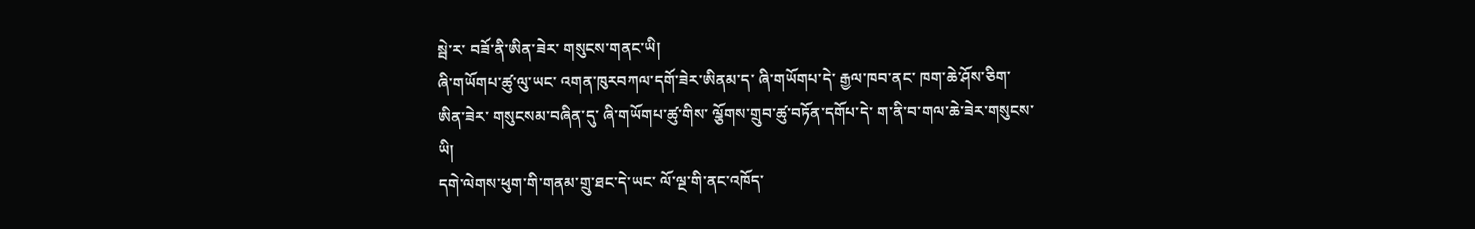སྦེ་ར་ བཟོ་ནི་ཨིན་ཟེར་ གསུངས་གནང་ཡི།
ཞི་གཡོགཔ་ཚུ་ལུ་ཡང་ འགན་ཁུརབཀལ་དགོ་ཟེར་ཨིནམ་ད་ ཞི་གཡོགཔ་དེ་ རྒྱལ་ཁབ་ནང་ ཁག་ཆེ་ཤོས་ཅིག་ཨིན་ཟེར་ གསུངསམ་བཞིན་དུ་ ཞི་གཡོགཔ་ཚུ་གིས་ ལྕོགས་གྲུབ་ཚུ་བཏོན་དགོཔ་དེ་ ག་ནི་བ་གལ་ཆེ་ཟེར་གསུངས་ཡི།
དགེ་ལེགས་ཕུག་གི་གནམ་གྲུ་ཐང་དེ་ཡང་ ལོ་ལྔ་གི་ནང་འཁོད་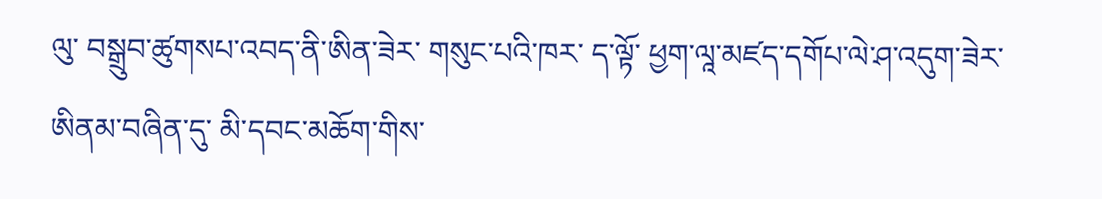ལུ་ བསྒྲུབ་ཚུགསཔ་འབད་ནི་ཨིན་ཟེར་ གསུང་པའི་ཁར་ ད་ལྟོ་ ཕྱག་ལཱ་མཛད་དགོཔ་ལེ་ཤ་འདུག་ཟེར་ཨིནམ་བཞིན་དུ་ མི་དབང་མཆོག་གིས་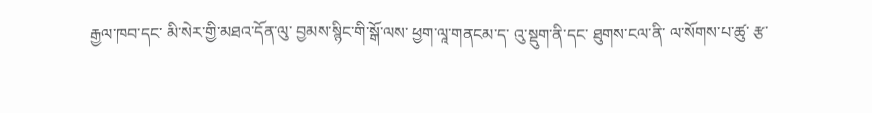རྒྱལ་ཁབ་དང་ མི་སེར་གྱི་མཐའ་དོན་ལུ་ བྱམས་སྙིང་གི་སྒོ་ལས་ ཕྱག་ལཱ་གནངམ་ད་ འུ་སྡུག་ནི་དང་ ཐུགས་ངལ་ནི་ ལ་སོགས་པ་ཚུ་ རྩ་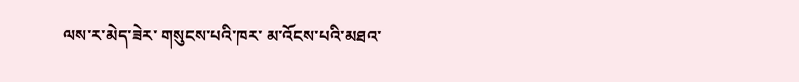ལས་ར་མེད་ཟེར་ གསུངས་པའི་ཁར་ མ་འོངས་པའི་མཐའ་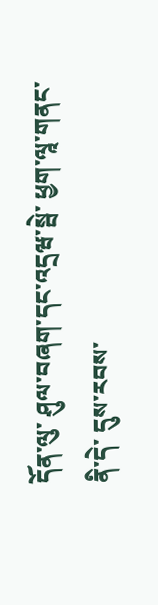དོན་ལུ་ ཤུལ་བཞག་དང་འདྲཝ་སྦེ་ ཕྱག་ལཱ་གནང་ནི་དེ་ དུས་རབས་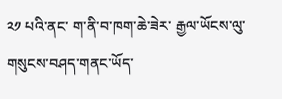༢༡ པའི་ནང་ ག་ནི་བ་ཁག་ཆེ་ཟེར་ རྒྱལ་ཡོངས་ལུ་ གསུངས་བཤད་གནང་ཡོད་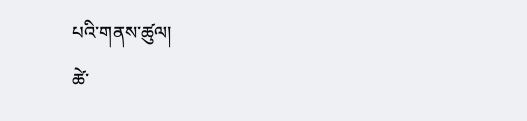པའི་གནས་ཚུལ།
ཚེ་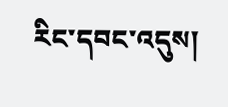རིང་དབང་འདུས།